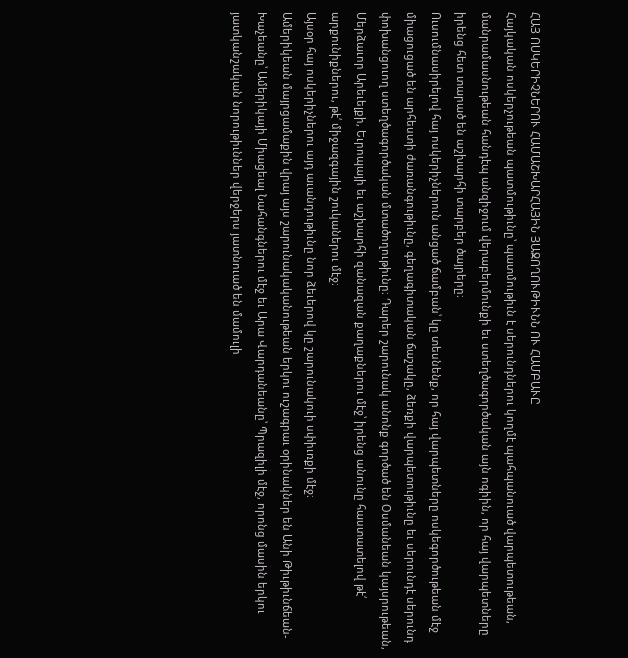ՀԱՅ ՈՍԿԵՐԻՉՆԵՐՈՒ ՀԱՄԱՇԽԱՐՀԱՅԻՆ ՅԱՋՈՂՈՒԹԻՒՆՆ ՈՒ ՀԱՄԲԱՒԸ
Հայկական ոսկերչութեան պատմութիւնը՝ պատմութիւն է սերունդներու կողմէ պահպանուած վարպետութեան, մանրամասնութեան հանդէպ անզիջում վերաբերմունքի եւ ստեղծագործական այն ոգիին, որ հայ վարպետները իրենց հետ տարած են աշխարհի տարբեր ծայրերը։
Ուսումնասիրելով հայ ոսկերիչներուն անցած ճամբան՝ կը տեսնենք, որ հայ վարպետները ոսկեգործութեան մէջ միացուցած են արհեստի ժառանգութիւնը, գեղագիտական ճաշակը, ձեռքի վարպետութիւնը եւ սերունդէ սերունդ փոխանցուող ստեղծագործական մտածողութիւնը։ Դարեր շարունակ անոնք գործած են Օսմանեան կայսրութեան, Մերձաւոր Արեւելքի, Եւրոպայի եւ աշխարհի զանազան քաղաքներու մէջ՝ իրենց անունը հաստատելով թէ՛ արքունիքներու, թէ՛ միջազգային շուկաներու մէջ։
Այսօր հայ ոսկերիչներու այդ աւանդութիւնը նոր ձեւերով կը շարունակուի սփիւռքի մէջ։
Ամերիկեան մայրցամաքին վրայ այս շարունակականութեան երկու ուշագրաւ օրինակներ են Անի Թիւթիւնճեան-Խաչեանը՝ Ամերիկայի Միացեալ Նահանգներու մէջ եւ Արա Վարդանեանը՝ Պրազիլի մէջ, որոնց մասին երկու յատկանշական նորութիւններ վերջերս յատնուած են մամուլի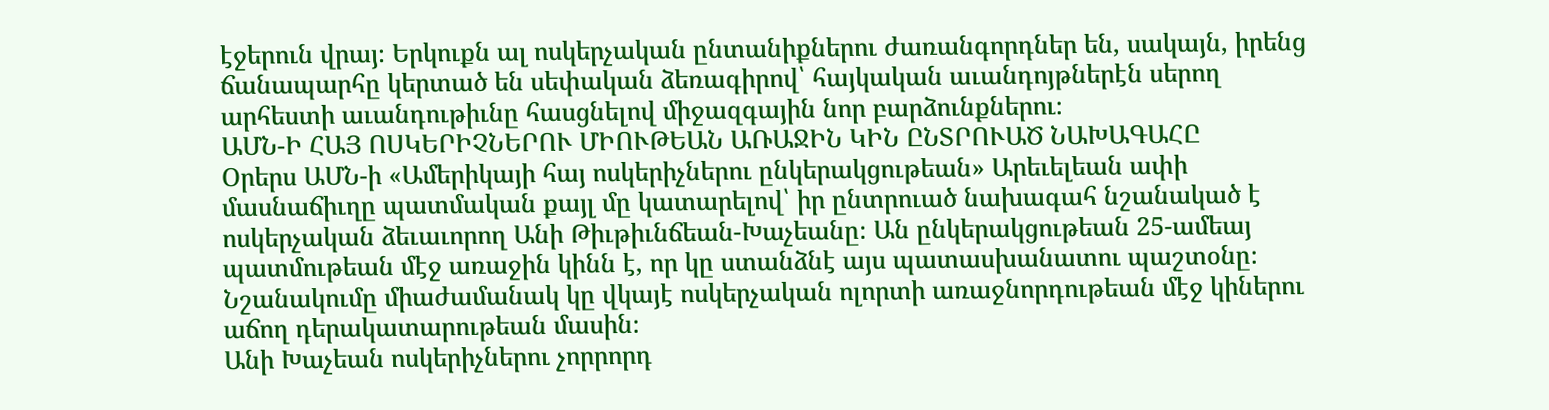էջերուն վրայ։ Երկուքն ալ ոսկերչական ընտանիքներու ժառանգորդներ են, սակայն, իրենց ճանապարհը կերտած են սեփական ձեռագիրով՝ հայկական աւանդոյթներէն սերող արհեստի աւանդութիւնը հասցնելով միջազգային նոր բարձունքներու։
ԱՄՆ-Ի ՀԱՅ ՈՍԿԵՐԻՉՆԵՐՈՒ ՄԻՈՒԹԵԱՆ ԱՌԱՋԻՆ ԿԻՆ ԸՆՏՐՈՒԱԾ ՆԱԽԱԳԱՀԸ
Օրերս ԱՄՆ-ի «Ամերիկայի հայ ոսկերիչներու ընկերակցութեան» Արեւելեան ափի մասնաճիւղը պատմական քայլ մը կատարելով՝ իր ընտրուած նախագահ նշանակած է ոսկերչական ձեւաւորող Անի Թիւթիւնճեան-Խաչեանը։ Ան ընկերակցութեան 25-ամեայ պատմութեան մէջ առաջին կինն է, որ կը ստանձնէ այս պատասխանատու պաշտօնը։ Նշանակումը միաժամանակ կը վկայէ ոսկերչական ոլորտի առաջնորդութեան մէջ կիներու աճող դերակատարութեան մասին։
Անի Խաչեան ոսկերիչներու չորրորդ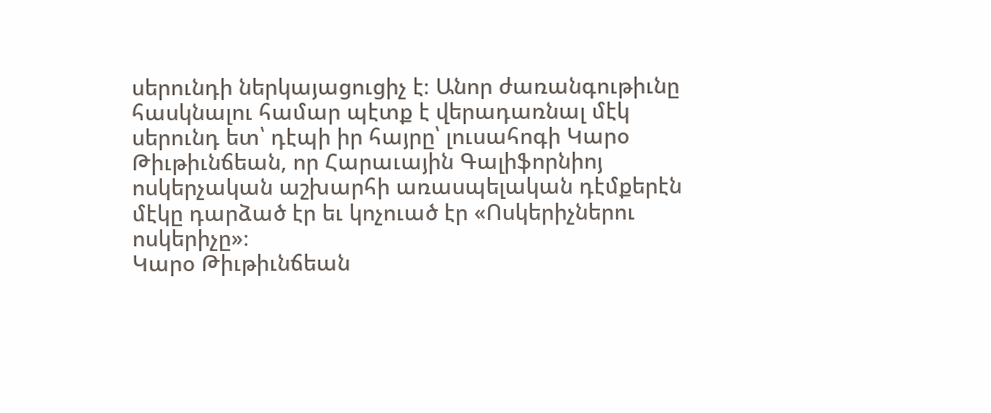սերունդի ներկայացուցիչ է։ Անոր ժառանգութիւնը հասկնալու համար պէտք է վերադառնալ մէկ սերունդ ետ՝ դէպի իր հայրը՝ լուսահոգի Կարօ Թիւթիւնճեան, որ Հարաւային Գալիֆորնիոյ ոսկերչական աշխարհի առասպելական դէմքերէն մէկը դարձած էր եւ կոչուած էր «Ոսկերիչներու ոսկերիչը»։
Կարօ Թիւթիւնճեան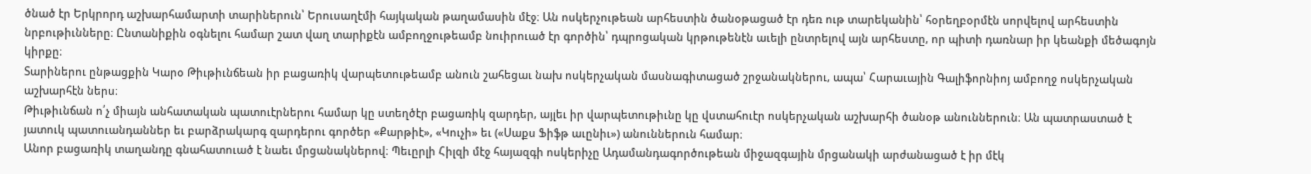ծնած էր Երկրորդ աշխարհամարտի տարիներուն՝ Երուսաղէմի հայկական թաղամասին մէջ։ Ան ոսկերչութեան արհեստին ծանօթացած էր դեռ ութ տարեկանին՝ հօրեղբօրմէն սորվելով արհեստին նրբութիւնները։ Ընտանիքին օգնելու համար շատ վաղ տարիքէն ամբողջութեամբ նուիրուած էր գործին՝ դպրոցական կրթութենէն աւելի ընտրելով այն արհեստը, որ պիտի դառնար իր կեանքի մեծագոյն կիրքը։
Տարիներու ընթացքին Կարօ Թիւթիւնճեան իր բացառիկ վարպետութեամբ անուն շահեցաւ նախ ոսկերչական մասնագիտացած շրջանակներու, ապա՝ Հարաւային Գալիֆորնիոյ ամբողջ ոսկերչական աշխարհէն ներս։
Թիւթիւնճան ո՛չ միայն անհատական պատուէրներու համար կը ստեղծէր բացառիկ զարդեր, այլեւ իր վարպետութիւնը կը վստահուէր ոսկերչական աշխարհի ծանօթ անուններուն։ Ան պատրաստած է յատուկ պատուանդաններ եւ բարձրակարգ զարդերու գործեր «Քարթիէ», «Կուչի» եւ («Սաքս Ֆիֆթ աւընիւ») անուններուն համար։
Անոր բացառիկ տաղանդը գնահատուած է նաեւ մրցանակներով։ Պեւըրլի Հիլզի մէջ հայազգի ոսկերիչը Ադամանդագործութեան միջազգային մրցանակի արժանացած է իր մէկ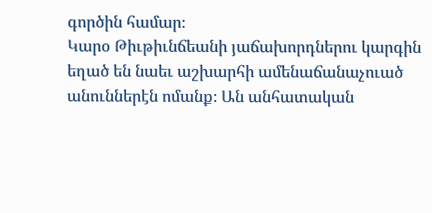գործին համար։
Կարօ Թիւթիւնճեանի յաճախորդներու կարգին եղած են նաեւ աշխարհի ամենաճանաչուած անուններէն ոմանք։ Ան անհատական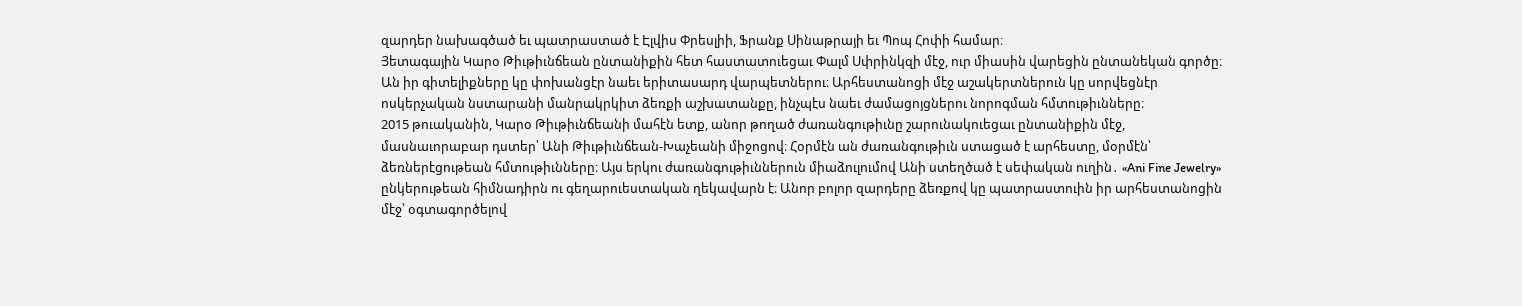զարդեր նախագծած եւ պատրաստած է Էլվիս Փրեսլիի, Ֆրանք Սինաթրայի եւ Պոպ Հոփի համար։
Յետագային Կարօ Թիւթիւնճեան ընտանիքին հետ հաստատուեցաւ Փալմ Սփրինկզի մէջ, ուր միասին վարեցին ընտանեկան գործը։
Ան իր գիտելիքները կը փոխանցէր նաեւ երիտասարդ վարպետներու։ Արհեստանոցի մէջ աշակերտներուն կը սորվեցնէր ոսկերչական նստարանի մանրակրկիտ ձեռքի աշխատանքը, ինչպէս նաեւ ժամացոյցներու նորոգման հմտութիւնները։
2015 թուականին, Կարօ Թիւթիւնճեանի մահէն ետք, անոր թողած ժառանգութիւնը շարունակուեցաւ ընտանիքին մէջ, մասնաւորաբար դստեր՝ Անի Թիւթիւնճեան-Խաչեանի միջոցով։ Հօրմէն ան ժառանգութիւն ստացած է արհեստը, մօրմէն՝ ձեռներէցութեան հմտութիւնները։ Այս երկու ժառանգութիւններուն միաձուլումով Անի ստեղծած է սեփական ուղին․ «Ani Fine Jewelry» ընկերութեան հիմնադիրն ու գեղարուեստական ղեկավարն է։ Անոր բոլոր զարդերը ձեռքով կը պատրաստուին իր արհեստանոցին մէջ՝ օգտագործելով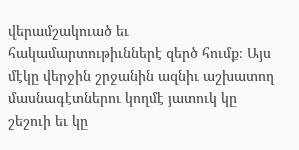վերամշակուած եւ հակամարտութիւններէ զերծ հումք։ Այս մէկը վերջին շրջանին ազնիւ աշխատող մասնագէտներու կողմէ յատուկ կը շեշուի եւ կը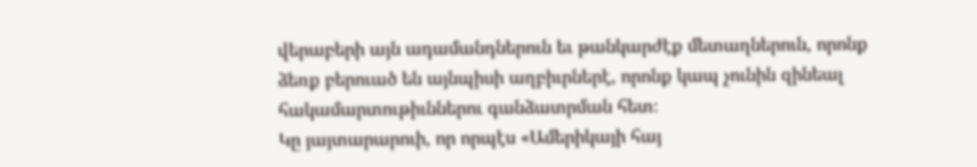վերաբերի այն ադամանդներուն եւ թանկարժէք մետաղներուն, որոնք ձեռք բերուած են այնպիսի աղբիւրներէ, որոնք կապ չունին զինեալ հակամարտութիւններու գանձատրման հետ։
Կը յայտարարուի, որ որպէս «Ամերիկայի հայ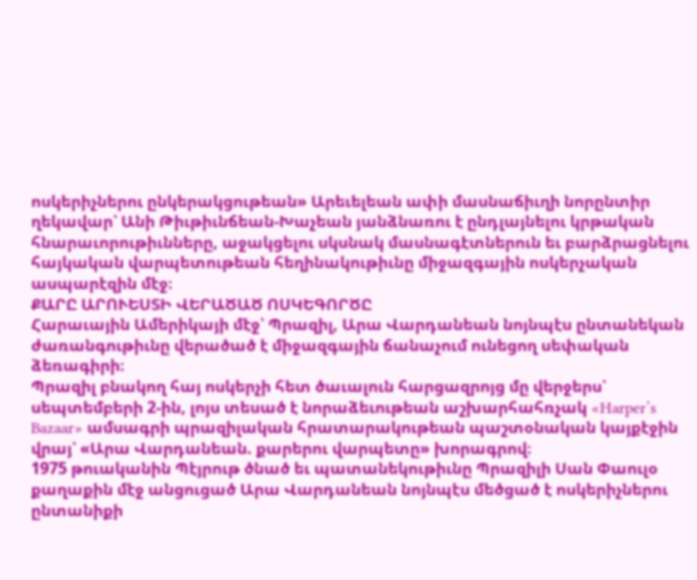ոսկերիչներու ընկերակցութեան» Արեւելեան ափի մասնաճիւղի նորընտիր ղեկավար՝ Անի Թիւթիւնճեան-Խաչեան յանձնառու է ընդլայնելու կրթական հնարաւորութիւնները, աջակցելու սկսնակ մասնագէտներուն եւ բարձրացնելու հայկական վարպետութեան հեղինակութիւնը միջազգային ոսկերչական ասպարէզին մէջ։
ՔԱՐԸ ԱՐՈՒԵՍՏԻ ՎԵՐԱԾԱԾ ՈՍԿԵԳՈՐԾԸ
Հարաւային Ամերիկայի մէջ՝ Պրազիլ, Արա Վարդանեան նոյնպէս ընտանեկան ժառանգութիւնը վերածած է միջազգային ճանաչում ունեցող սեփական ձեռագիրի։
Պրազիլ բնակող հայ ոսկերչի հետ ծաւալուն հարցազրոյց մը վերջերս՝ սեպտեմբերի 2-ին, լոյս տեսած է նորաձեւութեան աշխարհահռչակ «Harper’s Bazaar» ամսագրի պրազիլական հրատարակութեան պաշտօնական կայքէջին վրայ՝ «Արա Վարդանեան. քարերու վարպետը» խորագրով։
1975 թուականին Պէյրութ ծնած եւ պատանեկութիւնը Պրազիլի Սան Փաուլօ քաղաքին մէջ անցուցած Արա Վարդանեան նոյնպէս մեծցած է ոսկերիչներու ընտանիքի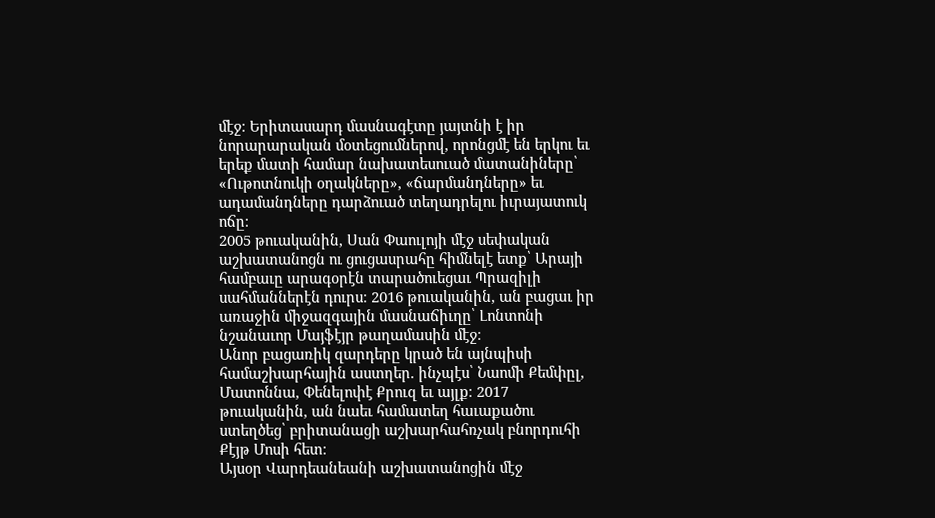մէջ։ Երիտասարդ մասնագէտը յայտնի է իր նորարարական մօտեցումներով, որոնցմէ են երկու եւ երեք մատի համար նախատեսուած մատանիները՝ «Ութոտնուկի օղակները», «ճարմանդները» եւ ադամանդները դարձուած տեղադրելու իւրայատուկ ոճը։
2005 թուականին, Սան Փաուլոյի մէջ սեփական աշխատանոցն ու ցուցասրահը հիմնելէ ետք՝ Արայի համբաւը արագօրէն տարածուեցաւ Պրազիլի սահմաններէն դուրս։ 2016 թուականին, ան բացաւ իր առաջին միջազգային մասնաճիւղը՝ Լոնտոնի նշանաւոր Մայֆէյր թաղամասին մէջ։
Անոր բացառիկ զարդերը կրած են այնպիսի համաշխարհային աստղեր. ինչպէս՝ Նաոմի Քեմփըլ, Մատոննա, Փենելոփէ Քրուզ եւ այլք։ 2017 թուականին, ան նաեւ համատեղ հաւաքածու ստեղծեց՝ բրիտանացի աշխարհահռչակ բնորդուհի Քէյթ Մոսի հետ։
Այսօր Վարդեանեանի աշխատանոցին մէջ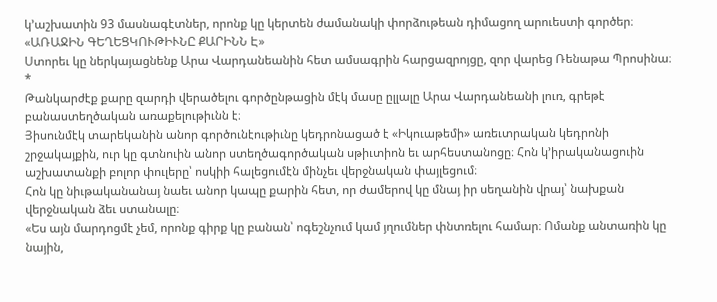կ՚աշխատին 93 մասնագէտներ, որոնք կը կերտեն ժամանակի փորձութեան դիմացող արուեստի գործեր։
«ԱՌԱՋԻՆ ԳԵՂԵՑԿՈՒԹԻՒՆԸ ՔԱՐԻՆՆ Է»
Ստորեւ կը ներկայացնենք Արա Վարդանեանին հետ ամսագրին հարցազրոյցը, զոր վարեց Ռենաթա Պրոսինա։
*
Թանկարժէք քարը զարդի վերածելու գործընթացին մէկ մասը ըլլալը Արա Վարդանեանի լուռ, գրեթէ բանաստեղծական առաքելութիւնն է։
Յիսունմէկ տարեկանին անոր գործունէութիւնը կեդրոնացած է «Իկուաթեմի» առեւտրական կեդրոնի շրջակայքին, ուր կը գտնուին անոր ստեղծագործական սթիւտիոն եւ արհեստանոցը։ Հոն կ՚իրականացուին աշխատանքի բոլոր փուլերը՝ ոսկիի հալեցումէն մինչեւ վերջնական փայլեցում։
Հոն կը նիւթականանայ նաեւ անոր կապը քարին հետ, որ ժամերով կը մնայ իր սեղանին վրայ՝ նախքան վերջնական ձեւ ստանալը։
«Ես այն մարդոցմէ չեմ, որոնք գիրք կը բանան՝ ոգեշնչում կամ յղումներ փնտռելու համար։ Ոմանք անտառին կը նային,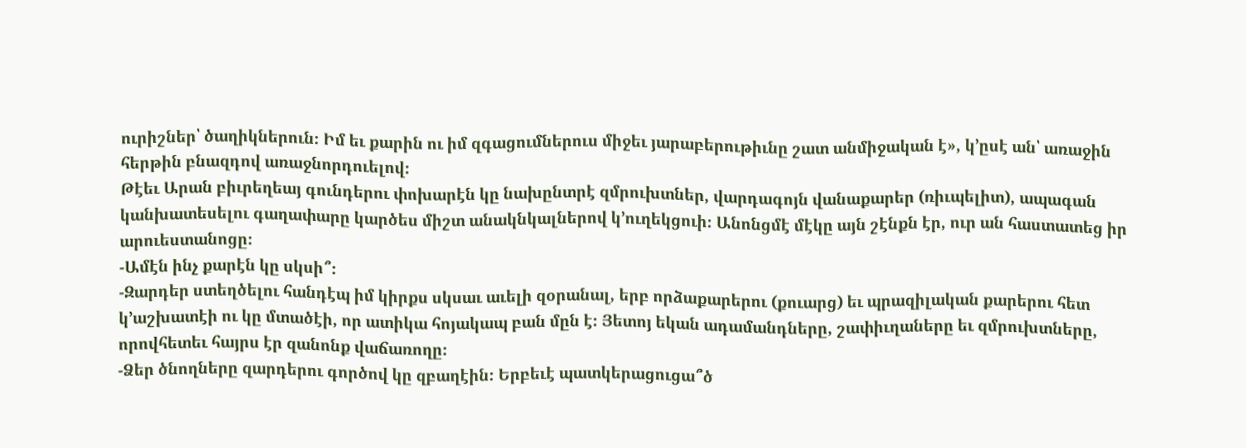ուրիշներ՝ ծաղիկներուն։ Իմ եւ քարին ու իմ զգացումներուս միջեւ յարաբերութիւնը շատ անմիջական է», կ՚ըսէ ան՝ առաջին հերթին բնազդով առաջնորդուելով։
Թէեւ Արան բիւրեղեայ գունդերու փոխարէն կը նախընտրէ զմրուխտներ, վարդագոյն վանաքարեր (ռիւպելիտ), ապագան կանխատեսելու գաղափարը կարծես միշտ անակնկալներով կ՚ուղեկցուի։ Անոնցմէ մէկը այն շէնքն էր, ուր ան հաստատեց իր արուեստանոցը։
-Ամէն ինչ քարէն կը սկսի՞։
-Զարդեր ստեղծելու հանդէպ իմ կիրքս սկսաւ աւելի զօրանալ, երբ որձաքարերու (քուարց) եւ պրազիլական քարերու հետ կ՚աշխատէի ու կը մտածէի, որ ատիկա հոյակապ բան մըն է։ Յետոյ եկան ադամանդները, շափիւղաները եւ զմրուխտները, որովհետեւ հայրս էր զանոնք վաճառողը։
-Ձեր ծնողները զարդերու գործով կը զբաղէին։ Երբեւէ պատկերացուցա՞ծ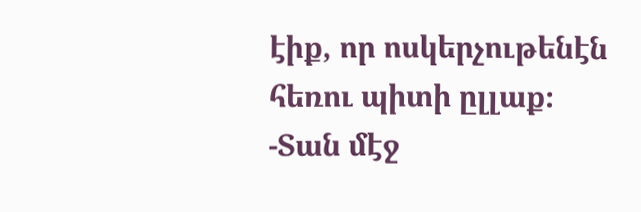էիք, որ ոսկերչութենէն հեռու պիտի ըլլաք։
-Տան մէջ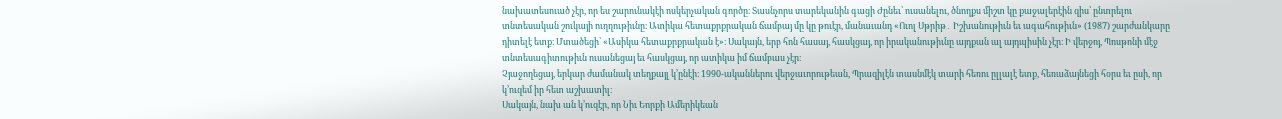նախատեսուած չէր, որ ես շարունակէի ոսկերչական գործը։ Տասնչորս տարեկանին գացի Ժընեւ՝ ուսանելու, ծնողքս միշտ կը քաջալերէին զիս՝ ընտրելու տնտեսական շուկայի ուղղութիւնը։ Ատիկա հետաքրքրական ճամբայ մը կը թուէր, մանաւանդ «Ուոլ Սթրիթ․ Իշխանութիւն եւ ագահութիւն» (1987) շարժանկարը դիտելէ ետք։ Մտածեցի՝ «Ասիկա հետաքրքրական է»։ Սակայն, երբ հոն հասայ, հասկցայ, որ իրականութիւնը այդքան ալ այդպիսին չէր։ Ի վերջոյ, Պոսթոնի մէջ տնտեսագիտութիւն ուսանեցայ եւ հասկցայ, որ ատիկա իմ ճամբաս չէր։
Չյաջողեցայ, երկար ժամանակ տեղքայլ կ՚ընէի։ 1990-ականներու վերջաւորութեան, Պրազիլէն տասնմէկ տարի հեռու ըլլալէ ետք, հեռաձայնեցի հօրս եւ ըսի, որ կ՚ուզեմ իր հետ աշխատիլ։
Սակայն, նախ ան կ՚ուզէր, որ Նիւ Եորքի Ամերիկեան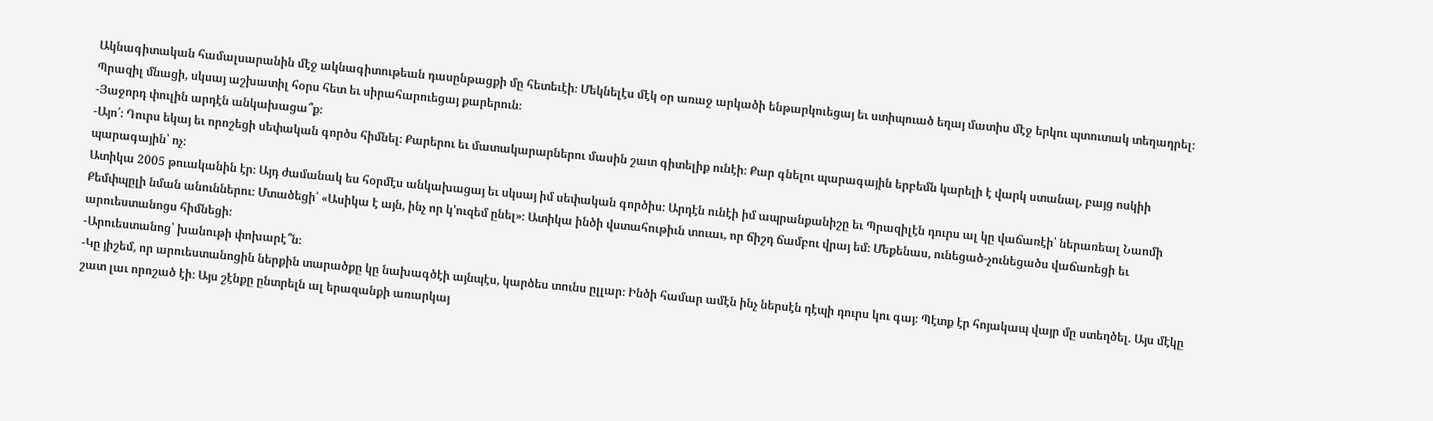Ակնագիտական համալսարանին մէջ ակնագիտութեան դասընթացքի մը հետեւէի։ Մեկնելէս մէկ օր առաջ արկածի ենթարկուեցայ եւ ստիպուած եղայ մատիս մէջ երկու պտուտակ տեղադրել։ Պրազիլ մնացի, սկսայ աշխատիլ հօրս հետ եւ սիրահարուեցայ քարերուն։
-Յաջորդ փուլին արդէն անկախացա՞ք։
-Այո՛։ Դուրս եկայ եւ որոշեցի սեփական գործս հիմնել։ Քարերու եւ մատակարարներու մասին շատ գիտելիք ունէի։ Քար գնելու պարագային երբեմն կարելի է վարկ ստանալ, բայց ոսկիի պարագային՝ ոչ։
Ատիկա 2005 թուականին էր։ Այդ ժամանակ ես հօրմէս անկախացայ եւ սկսայ իմ սեփական գործիս։ Արդէն ունէի իմ ապրանքանիշը եւ Պրազիլէն դուրս ալ կը վաճառէի՝ ներառեալ Նաոմի Քեմփպըլի նման անուններու։ Մտածեցի՝ «Ասիկա է այն, ինչ որ կ՚ուզեմ ընել»։ Ատիկա ինծի վստահութիւն տուաւ, որ ճիշդ ճամբու վրայ եմ։ Մեքենաս, ունեցած-չունեցածս վաճառեցի եւ արուեստանոցս հիմնեցի։
-Արուեստանոց՝ խանութի փոխարէ՞ն։
-Կը յիշեմ, որ արուեստանոցին ներքին տարածքը կը նախագծէի այնպէս, կարծես տունս ըլլար։ Ինծի համար ամէն ինչ ներսէն դէպի դուրս կու գայ։ Պէտք էր հոյակապ վայր մը ստեղծել. Այս մէկը շատ լաւ որոշած էի։ Այս շէնքը ընտրելն ալ երազանքի առարկայ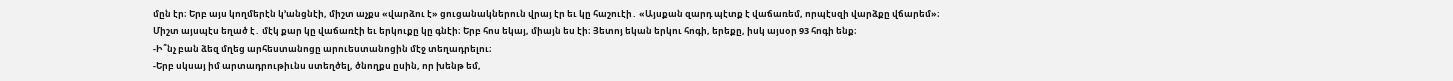մըն էր։ Երբ այս կողմերէն կ՚անցնէի, միշտ աչքս «վարձու է» ցուցանակներուն վրայ էր եւ կը հաշուէի․ «Այսքան զարդ պէտք է վաճառեմ, որպէսզի վարձքը վճարեմ»։
Միշտ այսպէս եղած է․ մէկ քար կը վաճառէի եւ երկուքը կը գնէի։ Երբ հոս եկայ, միայն ես էի։ Յետոյ եկան երկու հոգի, երեքը, իսկ այսօր 93 հոգի ենք։
-Ի՞նչ բան ձեզ մղեց արհեստանոցը արուեստանոցին մէջ տեղադրելու։
-Երբ սկսայ իմ արտադրութիւնս ստեղծել, ծնողքս ըսին, որ խենթ եմ,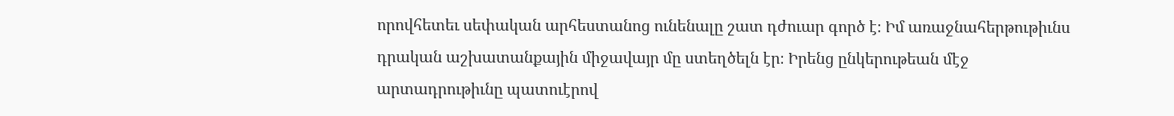որովհետեւ սեփական արհեստանոց ունենալը շատ դժուար գործ է։ Իմ առաջնահերթութիւնս դրական աշխատանքային միջավայր մը ստեղծելն էր։ Իրենց ընկերութեան մէջ արտադրութիւնը պատուէրով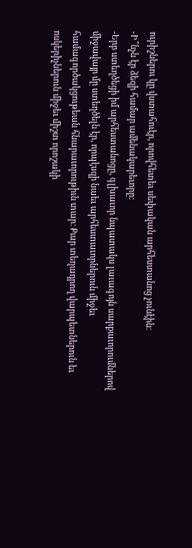ուրիշներու կը վստահուէր, որովհետեւ սեփական արհեստանոց չունէին։
-Ի՞նչն էր ձեզի համար ամենակարեւորը։
-Երբ ստեղծեցի իմ արհեստանոցը, գլխաւոր նպատակս լաւագոյն սարքաւորումներով միջավայր մը ստեղծելն էր, որպէսզի նաեւ արհեստաւորներուն միջեւ համագործակցութեան հնարաւորութիւն տար։ Քար տեղադրող վարպետներուն եւ ոսկերիչներուն միջեւ միշտ որոշակի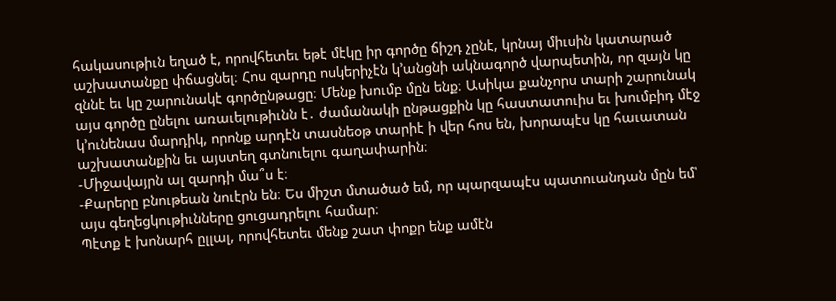հակասութիւն եղած է, որովհետեւ եթէ մէկը իր գործը ճիշդ չընէ, կրնայ միւսին կատարած աշխատանքը փճացնել։ Հոս զարդը ոսկերիչէն կ՚անցնի ակնագործ վարպետին, որ զայն կը զննէ եւ կը շարունակէ գործընթացը։ Մենք խումբ մըն ենք։ Ասիկա քանչորս տարի շարունակ այս գործը ընելու առաւելութիւնն է․ ժամանակի ընթացքին կը հաստատուիս եւ խումբիդ մէջ կ՚ունենաս մարդիկ, որոնք արդէն տասնեօթ տարիէ ի վեր հոս են, խորապէս կը հաւատան աշխատանքին եւ այստեղ գտնուելու գաղափարին։
-Միջավայրն ալ զարդի մա՞ս է։
-Քարերը բնութեան նուէրն են։ Ես միշտ մտածած եմ, որ պարզապէս պատուանդան մըն եմ՝ այս գեղեցկութիւնները ցուցադրելու համար։
Պէտք է խոնարհ ըլլալ, որովհետեւ մենք շատ փոքր ենք ամէն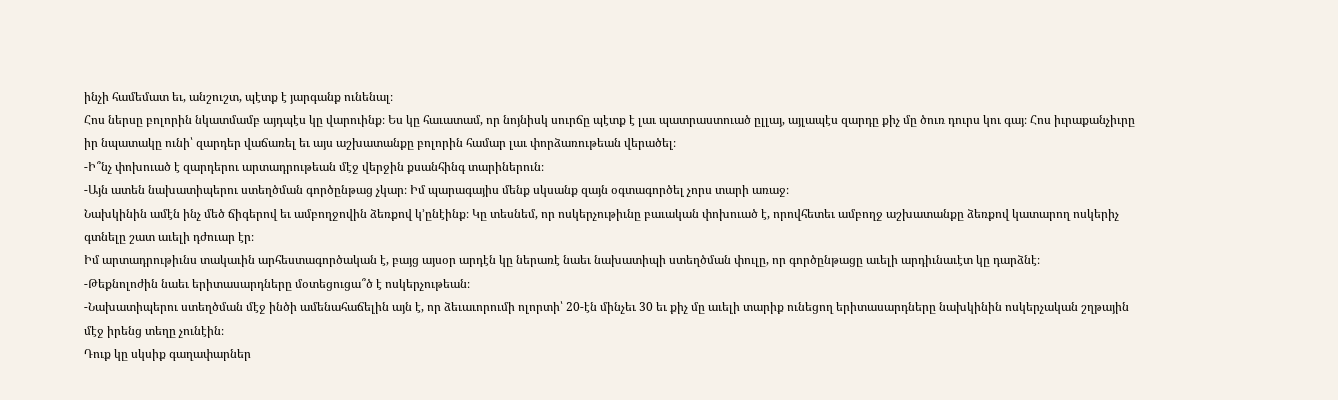ինչի համեմատ եւ, անշուշտ, պէտք է յարգանք ունենալ։
Հոս ներսը բոլորին նկատմամբ այդպէս կը վարուինք։ Ես կը հաւատամ, որ նոյնիսկ սուրճը պէտք է լաւ պատրաստուած ըլլայ, այլապէս զարդը քիչ մը ծուռ դուրս կու գայ։ Հոս իւրաքանչիւրը իր նպատակը ունի՝ զարդեր վաճառել եւ այս աշխատանքը բոլորին համար լաւ փորձառութեան վերածել։
-Ի՞նչ փոխուած է զարդերու արտադրութեան մէջ վերջին քսանհինգ տարիներուն։
-Այն ատեն նախատիպերու ստեղծման գործընթաց չկար։ Իմ պարագայիս մենք սկսանք զայն օգտագործել չորս տարի առաջ։
Նախկինին ամէն ինչ մեծ ճիգերով եւ ամբողջովին ձեռքով կ՚ընէինք։ Կը տեսնեմ, որ ոսկերչութիւնը բաւական փոխուած է, որովհետեւ ամբողջ աշխատանքը ձեռքով կատարող ոսկերիչ գտնելը շատ աւելի դժուար էր։
Իմ արտադրութիւնս տակաւին արհեստագործական է, բայց այսօր արդէն կը ներառէ նաեւ նախատիպի ստեղծման փուլը, որ գործընթացը աւելի արդիւնաւէտ կը դարձնէ։
-Թեքնոլոժին նաեւ երիտասարդները մօտեցուցա՞ծ է ոսկերչութեան։
-Նախատիպերու ստեղծման մէջ ինծի ամենահաճելին այն է, որ ձեւաւորումի ոլորտի՝ 20-էն մինչեւ 30 եւ քիչ մը աւելի տարիք ունեցող երիտասարդները նախկինին ոսկերչական շղթային մէջ իրենց տեղը չունէին։
Դուք կը սկսիք գաղափարներ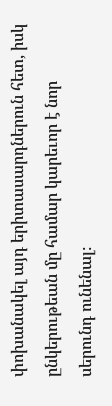փոխանակել այդ երիտասարդներուն հետ, իսկ ընկերութեան մը համար կարեւոր է նոր սերունդ ունենալ։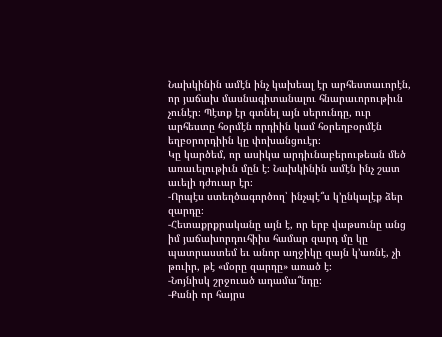Նախկինին ամէն ինչ կախեալ էր արհեստաւորէն, որ յաճախ մասնագիտանալու հնարաւորութիւն չունէր։ Պէտք էր գտնել այն սերունդը, ուր արհեստը հօրմէն որդիին կամ հօրեղբօրմէն եղբօրորդիին կը փոխանցուէր։
Կը կարծեմ, որ ասիկա արդիւնաբերութեան մեծ առաւելութիւն մըն է։ Նախկինին ամէն ինչ շատ աւելի դժուար էր։
-Որպէս ստեղծագործող՝ ինչպէ՞ս կ՚ընկալէք ձեր զարդը։
-Հետաքրքրականը այն է, որ երբ վաթսունը անց իմ յաճախորդուհիիս համար զարդ մը կը պատրաստեմ եւ անոր աղջիկը զայն կ՚առնէ, չի թուիր, թէ «մօրը զարդը» առած է։
-Նոյնիսկ շրջուած ադամա՞նդը։
-Քանի որ հայրս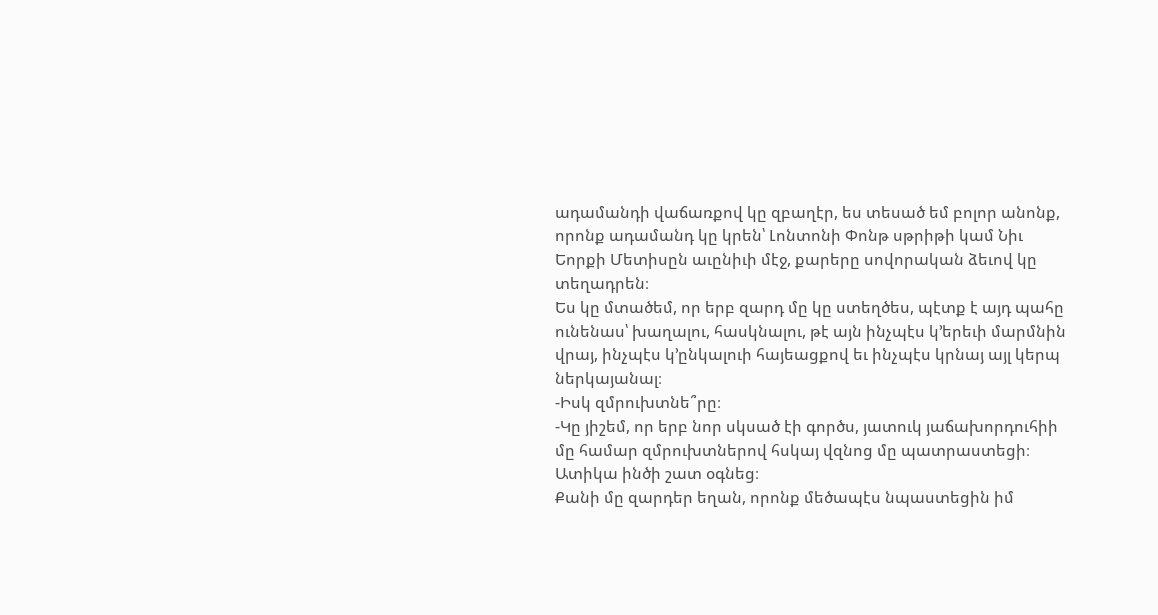ադամանդի վաճառքով կը զբաղէր, ես տեսած եմ բոլոր անոնք, որոնք ադամանդ կը կրեն՝ Լոնտոնի Փոնթ սթրիթի կամ Նիւ Եորքի Մետիսըն աւընիւի մէջ, քարերը սովորական ձեւով կը տեղադրեն։
Ես կը մտածեմ, որ երբ զարդ մը կը ստեղծես, պէտք է այդ պահը ունենաս՝ խաղալու, հասկնալու, թէ այն ինչպէս կ՚երեւի մարմնին վրայ, ինչպէս կ՚ընկալուի հայեացքով եւ ինչպէս կրնայ այլ կերպ ներկայանալ։
-Իսկ զմրուխտնե՞րը։
-Կը յիշեմ, որ երբ նոր սկսած էի գործս, յատուկ յաճախորդուհիի մը համար զմրուխտներով հսկայ վզնոց մը պատրաստեցի։ Ատիկա ինծի շատ օգնեց։
Քանի մը զարդեր եղան, որոնք մեծապէս նպաստեցին իմ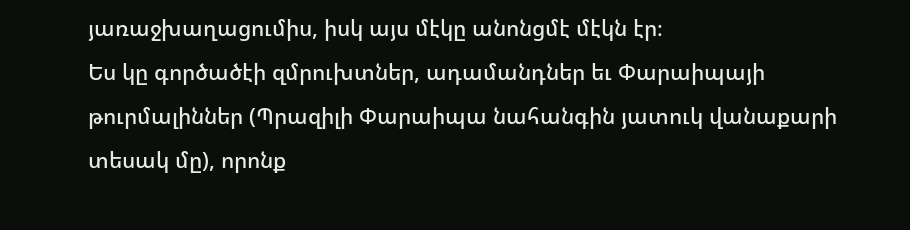յառաջխաղացումիս, իսկ այս մէկը անոնցմէ մէկն էր։
Ես կը գործածէի զմրուխտներ, ադամանդներ եւ Փարաիպայի թուրմալիններ (Պրազիլի Փարաիպա նահանգին յատուկ վանաքարի տեսակ մը), որոնք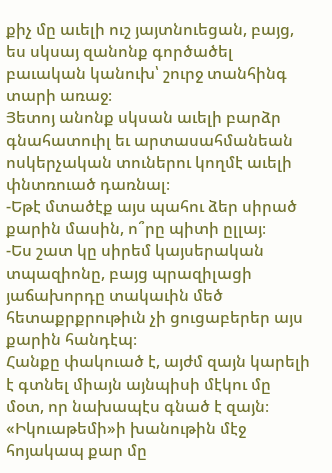քիչ մը աւելի ուշ յայտնուեցան, բայց, ես սկսայ զանոնք գործածել բաւական կանուխ՝ շուրջ տանհինգ տարի առաջ։
Յետոյ անոնք սկսան աւելի բարձր գնահատուիլ եւ արտասահմանեան ոսկերչական տուներու կողմէ աւելի փնտռուած դառնալ։
-Եթէ մտածէք այս պահու ձեր սիրած քարին մասին, ո՞րը պիտի ըլլայ։
-Ես շատ կը սիրեմ կայսերական տպազիոնը, բայց պրազիլացի յաճախորդը տակաւին մեծ հետաքրքրութիւն չի ցուցաբերեր այս քարին հանդէպ։
Հանքը փակուած է, այժմ զայն կարելի է գտնել միայն այնպիսի մէկու մը մօտ, որ նախապէս գնած է զայն։
«Իկուաթեմի»ի խանութին մէջ հոյակապ քար մը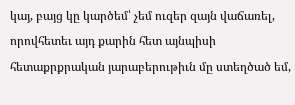կայ, բայց կը կարծեմ՝ չեմ ուզեր զայն վաճառել, որովհետեւ այդ քարին հետ այնպիսի հետաքրքրական յարաբերութիւն մը ստեղծած եմ,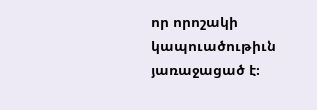որ որոշակի կապուածութիւն յառաջացած է։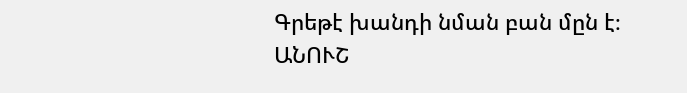Գրեթէ խանդի նման բան մըն է։
ԱՆՈՒՇ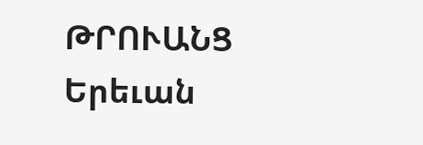ԹՐՈՒԱՆՑ
Երեւան